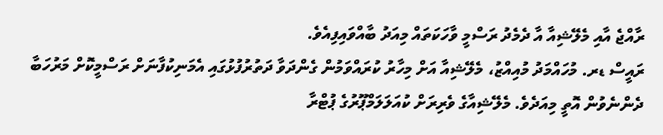ރާއްޖެ އާއި މެލޭޝިއާ އާ ދެމެދު ރަސްމީ ވާހަކަތައް މިއަދު ބާއްވައިފިއެވެ.
ރައީސް ޑރ. މުހައްމަދު މުއިއްޒު، މެލޭޝިއާ އަށް މިހާރު ކުރައްވަމުން ގެންދަވާ ދަތުރުފުޅުގައި އެމަނިކުފާނަށް ރަސްމީކޮށް މަރުހަބާ ދެންނެވުން އޮތީ މިއަދެވެ. މެލޭޝިއާގެ ވެރިރަށް ކުއަލަލަމްޕޫރުގެ ޕުޓްރާ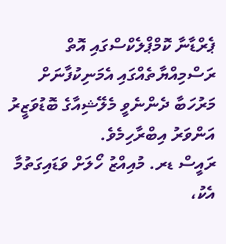ޕެރްޑާނާ ކޮމްޕްލެކްސްގައި އޮތް ރަސްމިއްޔާތެއްގައި އެމަނިކުފާނަށް މަރުހަބާ ދެންނެވީ މެލޭޝިއާގެ ބޮޑުވަޒީރު އަންވަރު އިބްރާހިމެވެ.
ރައީސް ޑރ. މުއިއްޒު ހޯލަށް ވަޑައިގަތުމާ އެކު،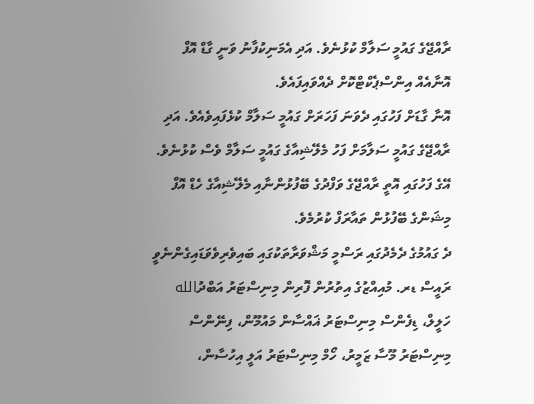ރާއްޖޭގެ ގައުމީ ސަލާމް ކުޅުނެވެ. އަދި އެމަނިކުފާނު ވަނީ ގާޑް އޮފް އޮނާއެއް އިންސްޕެކްޓްކޮށް ދެއްވައިފައެވެ.
އޮނާ ގާޑަށް ފަހުގައި ދެވަނަ ފަހަރަށް ގައުމީ ސަލާމް ކުޅެފައިވެއެވެ. އަދި ރާއްޖޭގެ ގައުމީ ސަލާމަށް ފަހު މެލޭޝިއާގެ ގައުމީ ސަލާމް ވެސް ކުޅުނެވެ. އޭގެ ފަހުގައި އޮތީ ރާއްޖޭގެ ވަފްދުގެ ބޭފުޅުންނާއި މެލޭޝިއާގެ ހެޑް އޮފް މިޝަންގެ ބޭފުޅުން ތައާރަފް ކުރުމެވެ.
ދެ ގައުމުގެ ދެމެދުގައި ރަސްމީ މަޝްވަރާތަކުގައި ބައިވެރިވެވަޑައިގެންނެވީ ރައީސް ޑރ. މުއިއްޒުގެ އިތުރުން ފޮރިން މިނިސްޓަރު އަބްދުالله ހަލީލް، ޑިފެންސް މިނިސްޓަރު ޣައްސާން މައުމޫން، ފިނޭންސް މިނިސްޓަރު މޫސާ ޒަމީރު، ހޯމް މިނިސްޓަރު އަލީ އިހުސާން،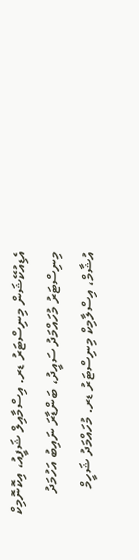އެޑިއުކޭޝަން މިނިސްޓަރު ޑރ. އިސްމާއިލް ޝަފީއު، އިކޮނޮމިކް މިނިސްޓަރު މުހައްމަދު ސައީދު، ބަންޑާރަ ނައިބު އަހުމަދު އުޝާމް، އިސްލާމިކް މިނިސްޓަރު ޑރ. މުހައްމަދު ޝަހީމް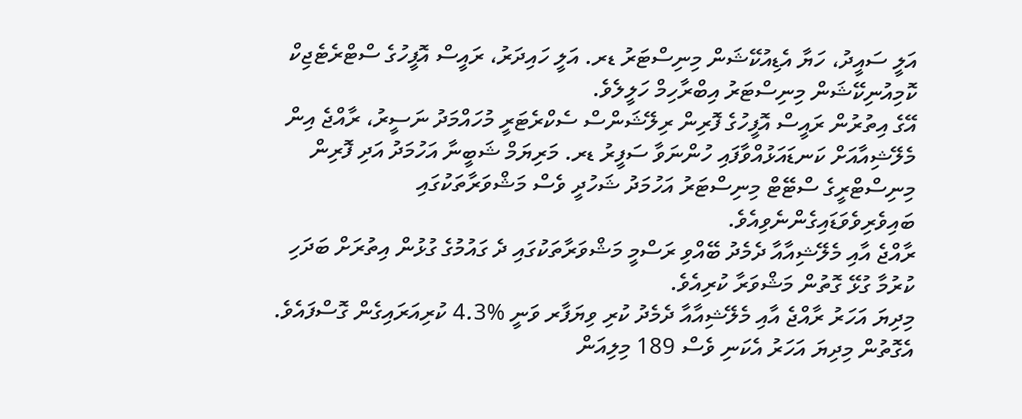އަލީ ސައީދު، ހަޔާ އެޑިއުކޭޝަން މިނިސްޓަރު ޑރ. އަލީ ހައިދަރު، ރައީސް އޮފީހުގެ ސްޓްރެޓެޖިކް ކޮމިއުނިކޭޝަން މިނިސްޓަރު އިބްރާހިމް ހަލީލެވެ.
އޭގެ އިތުރުން ރައީސް އޮފީހުގެ ފޮރިން ރިލޭޝަންސް ސެކްރެޓަރީ މުހައްމަދު ނަސީރު، ރާއްޖެ އިން މެލޭޝިއާއަށް ކަނޑައަޅުއްވާފައި ހުންނަވާ ސަފީރު ޑރ. މަރިޔަމް ޝަބީނާ އަހުމަދު އަދި ފޮރިން މިނިސްޓްރީގެ ސްޓޭޓް މިނިސްޓަރު އަހުމަދު ޝަހުދީ ވެސް މަޝްވަރާތަކުގައި ބައިވެރިވެވަޑައިގެންނެވިއެވެ.
ރާއްޖެ އާއި މެލޭޝިއާއާ ދެމެދު ބޭއްވި ރަސްމީ މަޝްވަރާތަކުގައި ދެ ގައުމުގެ ގުޅުން އިތުރަށް ބަދަހި ކުރުމާ ގުޅޭ ގޮތުން މަޝްވަރާ ކުރިއެވެ.
މިދިޔަ އަހަރު ރާއްޖެ އާއި މެލޭޝިއާއާ ދެމެދު ކުރި ވިޔަފާރ ވަނީ %4.3 ކުރިއަރައިގެން ގޮސްފައެވެ. އެގޮތުން މިދިޔަ އަހަރު އެކަނި ވެސް 189 މިލިއަން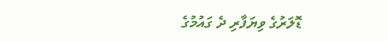ޑޮލަރުގެ ވިޔަފާރި ދެ ގައުމުގެ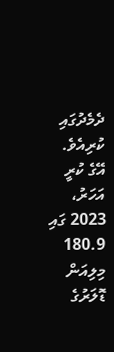ދެމެދުގައި ކުރިއެވެ. އޭގެ ކުރީ އަހަރު، 2023 ގައި 180.9 މިލިއަން ޑޮލަރުގެ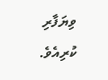ވިޔަފާރި ކުރިއެވެ.